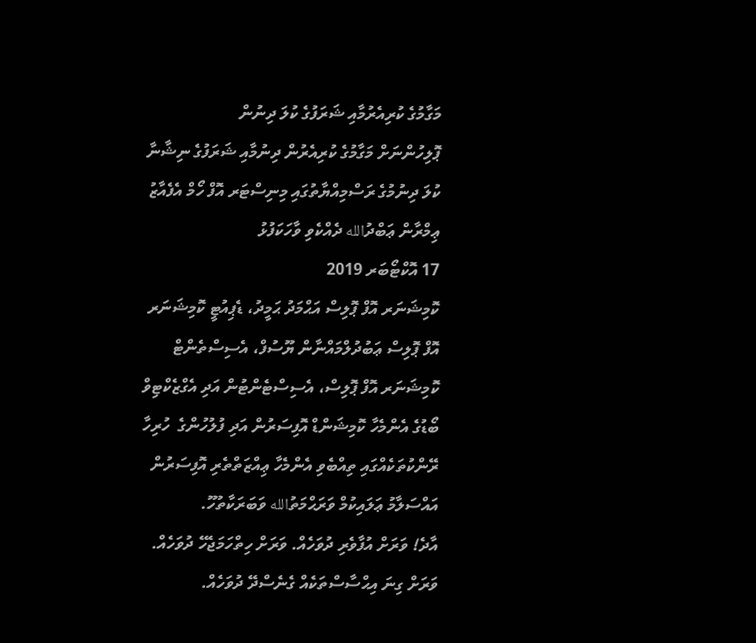މަގާމުގެ ކުރިއެރުމާއި ޝަރަފުގެ ކުލަ ދިނުން
ޕޮލިހުންނަށް މަގާމުގެ ކުރިއެރުން ދިނުމާއި ޝަރަފުގެ ނިޝާނާ ކުލަ ދިނުމުގެ ރަސްމިއްޔާތުގައި މިނިސްޓަރ އޮފް ހޯމް އެފެއާޒު ޢިމްރާން ޢަބްދުالله ދެއްކެވި ވާހަކަފުޅު
17 އޮކްޓޯބަރ 2019
ކޮމިޝަނަރ އޮފް ޕޮލިސް އަޙްމަދު ޙަމީދު، ޑެޕިއުޓީ ކޮމިޝަނަރ އޮފް ޕޮލިސް ޢަބުދުލްމައްނާން ޔޫސުފް، އެސިސްތެންޓް ކޮމިޝަނަރ އޮފް ޕޮލިސް، އެސިސްޓެންޓުން އަދި އެގްޒެކްޓިވް ބޯޑުގެ އެންމެހާ ކޮމިޝަންޑް އޮފިސަރުން އަދި ފުލުހުންގެ  ހުރިހާ ރޭންކުތަކެއްގައި ތިއްބެވި އެންމެހާ ޢިއްޒަތްތެރި އޮފިސަރުން އައްސަލާމު ޢަލައިކުމް ވަރަޙްމަތުالله ވަބަރަކާތުހޫ.
އާދެ! ވަރަށް އުފާވެރި ދުވަހެއް. ވަރަށް ހިތްހަމަޖެހޭ ދުވަހެއް. ވަރަށް ގިނަ އިޙްސާސްތަކެއް ގެނެސްދޭ ދުވަހެއް.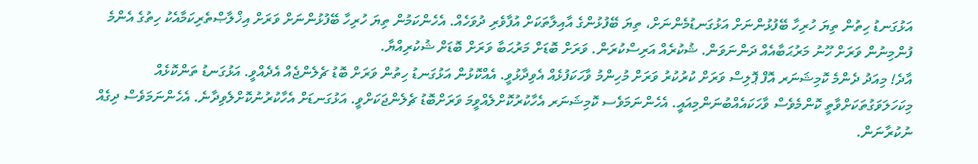އަޅުގަނޑު ހިތުން ތިޔަ ހުރިހާ ބޭފުޅުންނަށް އަޅުގަނޑުމެންނަށް، ތިޔަ ބޭފުޅުންގެ އާއިލާތަކަށް އުފާވެރި ދުވަހެއް. އެހެންކަމުން ތިޔަ ހުރިހާ ބޭފުޅުންނަށް ވަރަށް އިޚްލާޞްތެރިކަމާއެކު ހިތުގެ އެންމެ ފުންމިނުން ވަރަށް ހޫނު މަރުޙަބާއެއް ދަންނަވަން. ޝުކުރެއް އަރިސްކުރަން. ވަރަށް ބޮޑަށް މަރުޙަބާ ވަރަށް ބޮޑަށް ޝުކުރިއްޔާ.
އާދެ! މިއަދު ދެންމެ ކޮމިޝަނަރ އޮފް ޕޮލިސް ވަރަށް ކުރުކުރު ވަރަށް މުހިންމު ވާހަކަފުޅެއް އެވިދާޅުވީ. އެއްކޮޅުން އަޅުގަނޑު ހިތުން ވަރަށް ބޮޑު ޗެލެންޖެއް އެދެއްވީ. އަޅުގަނޑު ތަންކޮޅެއް މިކަހަލަވަގުތަކަށްވާތީ ކޮންމެވެސް ވާހަކައެއްބުނަންމިއައީ. އެހެންނަމަވެސ ކޮމިޝަނަރ އެހާކުރުކޮށްލެއްވީމަ ވަރަށްބޮޑު ޗެލެންޖަކަށްވީ. އަޅުގަނޑަށް އެހާކުރުނުކޮށްލެވިދާނެ. އެހެންނަމަވެސް ދިގެއް ނުކުރާނަން.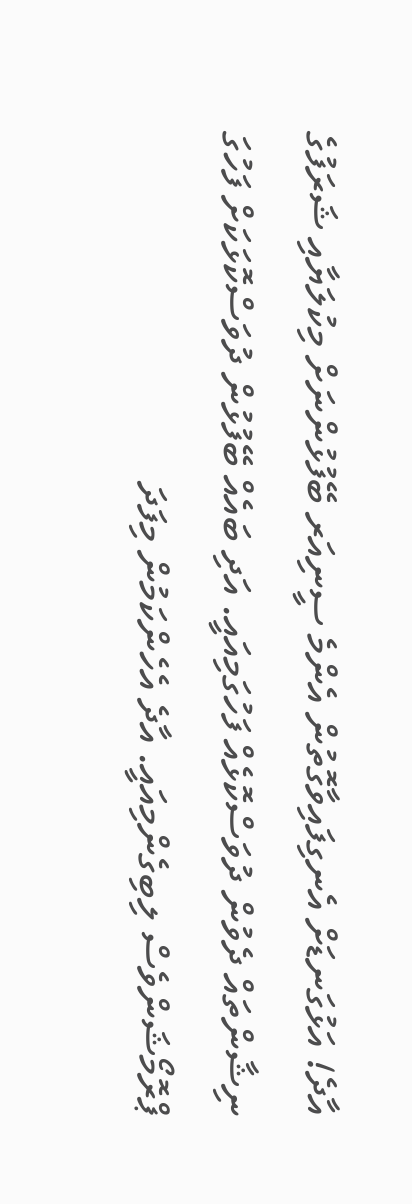އާދެ! އަޅުގަނޑަށް އެނގިފައިވާގޮތުން އެންމެ ސީނިއަރ ބޭފުޅުންނަށް މިކުލަޔާއި ޝަރަފުގެ ނިޝާންތައް ދެވުން ދުވަސްކޮޅެއް ފަހުގަމިއައީ. އަދި ބައެއް ބޭފުޅުން ދުވަސްކޮޅަކަށް ފަހުގަ ޕްރޮމޯޝަންވެސް ލިބިގެންމިއައީ. އާދެ އެހެންކަމުން މިފަދަ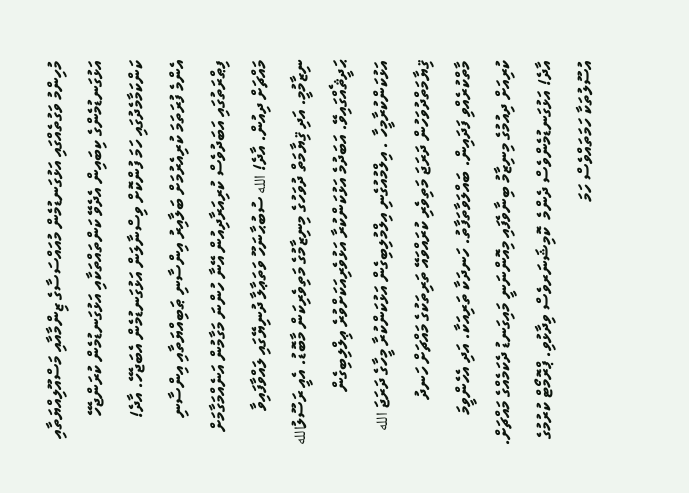މުހިންމު ވަގުތެއްގައި އަޅުގަނޑުމެން މުއައްސަސާގެ ޒިންމާއާއި މަސްއޫލިއްޔަތާއި އަޅުގަނޑުމެންގެ ކިބައިން އެދެވޭ ކަންތައްތަކާއި އަޅުގަނޑުމެން ކުރަންޖެހޭ ކަންކަމާމެދުގައި ހަމަ ފުންކޮށް ވިސްނާލަން އަޅުގަނޑުމެން އެބަޖެހޭ. އާދެ! އެންމެ ފުރަތަމަ ކުރިއެރުމަށް ބަލާއިރު އިންސާނި ޠަބިއްޔަތާއި އިންސާނި ފިޠްރަތުގައި އަބަދުވެސް ކުރިއަރާދިއުން އޭނާ ހުންނަ މަގާމުން އަނެއްމަގާމަށް މައްޗަށް ދިއުން. އާދެ! الله ސުބުޙާނަހޫ ވަތަޢާލާ ދުނިޔޭގައި ލައްވާފައިވާ ނިޒާމުމީ. އަދި ޤިޔާމަތް ދުވަހުގެ މިނިޒާމުގެ މަތިވެރިކަން މާބޮޑު. އެއީ ރަސޫލުالله ޙަދީޘެއްގައިވޭ. އަބަދުމެ އަޅުކަންކުރާ އަޅުވެރިއަކަށްވުރެ ޢިލްލިބިގެން އަޅުކަންކުރާމީހާ . އިލްމުއުގެނި އިލްމުލިބިގެން އަޅުކަންކުރާ މީހާގެ ދަރަޖަ الله ޤިޔާމަތްދުވަހުން ދަރަޖަ މަތިވެރި ކުރައްވައޭ ތަރިތަކުގެ މައްޗަށް ހަނދު މާތްކުރެއްވި ފަދައިން. ބައްލަވާތަފާތު. ހަނދަކާ ތަރިއަކާ. އަދި އެހެންވީމަ ކުރިއަށް ދިއުމުގެ މިނިޒާމު ބިނާވެފައި މިއޮންނަނީ މައިގަނޑު ދެކަމެއްގެ މައްޗަށް. އާދެ! އަޅުގަނޑުމެންވެސް ދެންމެ  ކޮމިޝަނަރވެސް ވިދާޅުވި. ޕްރޮމޯޓް ކުރުމުގެ އުސޫލުތަކާ ހަމަތައްވެސް ހަމަ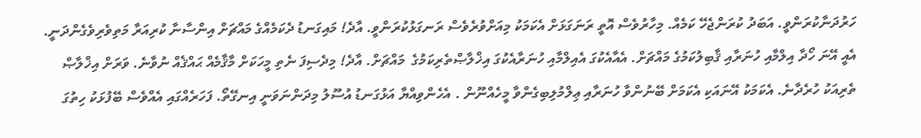ހަރުދަނާކުރަންވީ. އަބަދު ކުރަންޖެހޭ ކަމެއް. މިހާރުވެސް އޮތީ ރަނަގަޅަށް އެކަމަކު މިއަށްވުރެވެސް ރަނގަޅުކުރަންވީ. އާދެ! މައިގަނޑު ދެކަމެއްގެ މައްޗަށް އިންސާނާ ކުރިއަރާ މަތިވެރިވެގެންދަނީ. އެއީ އޭނަ ހޯދާ އިލްމާއި ހުނަރާއި ޤާބިލުކަމުގެ މައްޗަށް. އެއާއެކުގަ އެއިލްމާއި ހުނަރާއެކުގަ އިޚްލާޞްތެރިކަމުގެ  މައްޗަށް. އާދެ! މިދެސިފަ ނެތި މީހަކަށް މާޤާމެއް ޙައްޤެއް ނުވާނެ. ވަރަށް އިޚްލާޞް ތެރިއަކު ހުރެދާނެ. އެކަމަކު އޭނައަކި އެކަމަށް ބޭނުންވާ ހުނަރާއި ޢިލްމުލިބިގެންވާ މީހެއްނޫން . އެހެންވިއްޔާ އަޅުގަނޑު އުސޫލު މިދަންނަވަނީ އިނގޭތޯ. ފަހަރެއްގައި އެއްވެސް ބޭފުޅަކު ހިތުގަ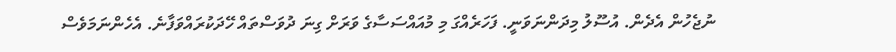ނުޖެހުން އެދެން. އުސޫލު މިދަންނަވަނީ. ފަހަރެއްގަ މި މުއައްސަސާގެ ވަރަށް ގިނަ ދުވަސްތައް ހޭދަކުރައްވަފާނެ. އެހެންނަމަވެސް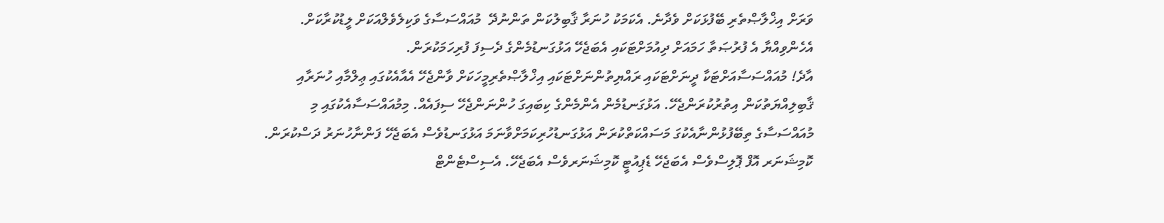ވަރަށް އިޚްލާޞްތެރި ބޭފުޅަކަށް ވެދާނެ. އެކަމަކު ހުނަރާ ޤާބިލުކަން ތަންނުދޭ  މުއައްސަސާގެ ވަކިލެވެލްއަކަށް ލީޑުކުރާކަށް. އެހެންވިއްޔާ އެ ފުރުޞަތާ ހަމައަށް ދިއުމަށްޓަކައި އެބަޖެހޭ އަޅުގަނޑުމެންގެ ދެސިފަ ފުރިހަމަކުރަން.
އާދެ! މުއައްސަސާއަށްޓަކާ ދީނަށްޓަކައި ރައްޔިތުންނަށްޓަކައި އިޚްލާޞްތެރިމީހަކަށް ވާންޖެހޭ އެއާއެކުގައި ޢިލްމާއި ހުނަރާއި ޤާބިލިއްޔަތުކަން އިތުރުކުރަންޖެހޭ. އަޅުގަނޑުމެން އެންމެންގެ ކިބައިގަ ހުންނަންޖެހޭ ސިފައެއް. މިމުއައްސަސާއެކުގައި މި މުއައްސަސާގެ ތިބޭފުޅުންނާއެކުގަ މަސައްކަތްކުރަން އަޅުގަނޑުހުރިކަމަށްވާނަމަ އަޅުގަނޑުވެސް އެބަޖެހޭ ފަންނާހުނަރު ދަސްކުރަން. ކޮމިޝަނަރ އޮފް ޕޮލިސްވެސް އެބަޖެހޭ ޑެޕިއުޓީ ކޮމިޝަނަރވެސް އެބަޖެހޭ. އެސިސްޓެންޓް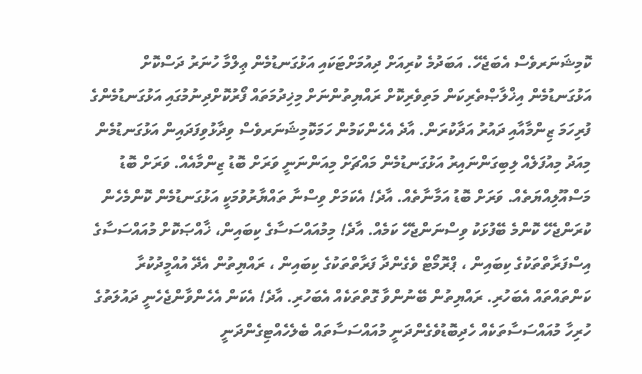ކޮމިޝަނަރވެސް އެބަޖެހޭ. އަބަދުމެ ކުރިއަށް ދިއުމަށްޓަކައި އަޅުގަނޑުމެން ޢިލްމާ ހުނަރު ދަސްކޮށް އަޅުގަނޑުމެން އިޚްލާޞްތެރިކަން މަތިވެރިކޮށް ރައްޔިތުންނަށް މިޚިދުމަތައް ފޯރުކޮށްދިނުމުގައި އަޅުގަނޑުމެންގެ ފުރިހަމަ ޒިންމާއާއި ދައުރު އަދާކުރަން. އާދެ އެހެންކަމުން ހަމަކޮމިޝަނަރވެސް ވިދާޅުވިފަދައިން އަޅުގަނޑުމެން މިއަދު މިއުފަލެއް ލިބިގަންނައިރު އަޅުގަނޑުމެން މައްޗަށް މިއަންނަނީ ވަރަށް ބޮޑު ޒިންމާއެއް. ވަރަށް ބޮޑު މަސްއޫލިއްޔަތެއް. ވަރަށް ބޮޑު އަމާނާތެއް. އާދެ! އެކަމަށް ވިސްނާ ތައްޔާރުވުމަކީ އަޅުގަނޑުމެން ކޮންމެހެން ކުރަންޖެހޭ ކޮންމެ ބޭފުޅަކު ވިސްނަންޖެހޭ ކަމެއް. އާދެ! މިމުއައްސަސާގެ ކިބައިން، ޚާއްޞަކޮށް މުއައްސަސާގެ އިސްފަރާތްތަކުގެ ކިބައިން ، ޕްރޮމޯޓް ވެގެންދާ ފަރާތްތަކުގެ ކިބައިން ، ރައްޔިތުން އެދޭ އުއްމީދުކުރާ ކަންތައްތައް އެބަހުރި. ރައްޔިތުން ބޭނުންވާ ގޮތްތަކެއް އެބަހުރި. އާދެ! އެކަން އެހެންވާންޖެހެނީ ދައުލަތުގެ ހުރިހާ މުއައްސަސާތަކެއް ހެދިބޮޑުވެގެންދަނީ މުއައްސަސާތައް ބެލެހެއްޓިގެންދަނީ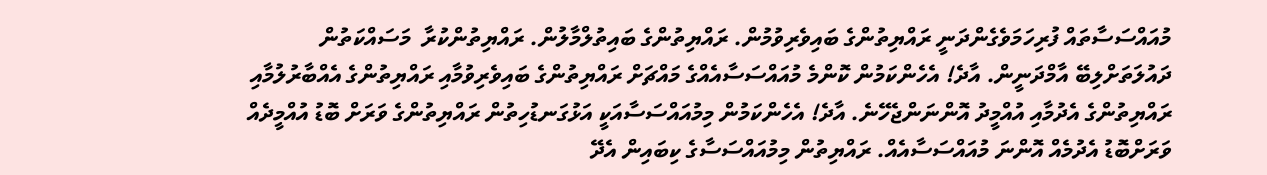މުއައްސަސާތައް ފުރިހަމަވެގެންދަނީ ރައްޔިތުންގެ ބައިވެރިވުމުން. ރައްޔިތުންގެ ބައިތުލްމާލުން. ރައްޔިތުންކުރާ  މަސައްކަތުން ދައުލަތަށްލިބޭ އާމްދަނީން. އާދެ! އެހެންކަމުން ކޮންމެ މުއައްސަސާއެއްގެ މައްޗަށް ރައްޔިތުންގެ ބައިވެރިވުމާއި ރައްޔިތުންގެ އެއްބާރުލުމާއި ރައްޔިތުންގެ އެދުމާއި އުއްމީދު އޮންނަންޖެހޭނެ. އާދެ! އެހެންކަމުން މިމުއައްސަސާއަކީ އަޅުގަނޑުހިތުން ރައްޔިތުންގެ ވަރަށް ބޮޑު އުއްމީދެއް ވަރަށްބޮޑު އެދުމެއް އޮންނަ މުއައްސަސާއެއް. ރައްޔިތުން މިމުއައްސަސާގެ ކިބައިން އެދޭ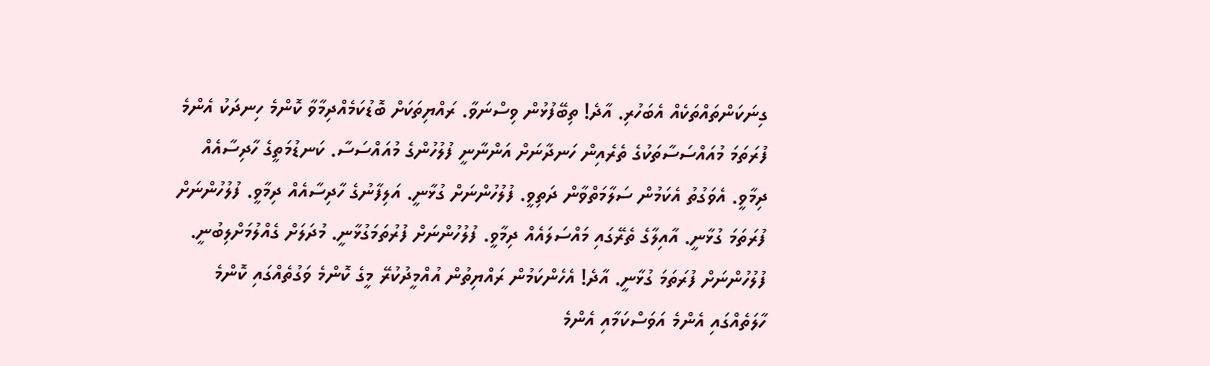ގިނަކަންތައްތަކެއް އެބަހުރި. އާދެ! ތިބޭފުޅުން ވިސްނަވާ. ރައްޔިތަކަށް ބޮޑުކަމެއްދިމާވާ ކޮންމެ ހިނދަކު އެންމެ ފުރަތަމަ މުއައްސަސާތަކުގެ ތެރެއިން ހަނދާނަށް އަންނާނީ ފުލުހުންގެ މުއައްސަސާ. ކަނޑުމަތީގެ ހާދިސާއެއް ދިމާވީ. އެވަގުތު އެކަމުން ސަލާމަތްވާން ދަތިވީ. ފުލުހުންނަށް ގުޅާނީ. އަލިފާނުގެ ހާދިސާއެއް ދިމާވީ. ފުލުހުންނަށް ފުރަތަމަ ގުޅާނީ. އާއިލާގެ ތެރޭގައި މައްސަލައެއް ދިމާވީ. ފުލުހުންނަށް ފުރުތަމަގުޅާނީ. މުދަލަށް ގެއްލުމަށްލިބުނީ. ފުލުހުންނަށް ފުރަތަމަ ގުޅާނީ. އާދެ! އެހެންކަމުން ރައްޔިތުން އުއްމީދުކުރޭ މީގެ ކޮންމެ ވަގުތެއްގައި ކޮންމެ ހާލަތެއްގައި އެންމެ އަވަސްކަމާއި އެންމެ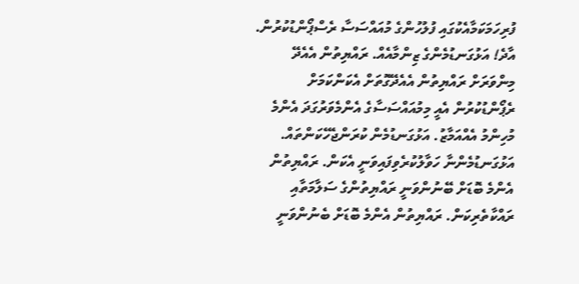ފުރިހަމަކަމާއެކުގައި ފުލުހުންގެ މުއައްސަސާ ރެސްޕޯންޑުކުރުން. އާދެ! އަޅުގަނޑުމެންގެ ޒިންމާއެއް. ރައްޔިތުން އެއެދޭ މިންވަރަށް ރައްޔިތުން އެއެދޭގޮތަށް އެކަންކަމަށް ރެޕޯންޑުކުރުން އެއީ މިމުއައްސަސާގެ އެންމެވަރުގަދަ އެންމެ މުހިންމު އެއްއަމާޒު. އަޅުގަނޑުމެން ކުރަންޖެހޭކަންތައް. އަޅުގަނޑުމެންނާ ހަވާލުކުރެވިފައިވަނީ އެކަން. ރައްޔިތުން އެންމެ ބޮޑަށް ބޭނުންވަނީ ރައްޔިތުންގެ ސަލާމަތާއި ރައްކާތެރިކަން. ރައްޔިތުން އެންމެ ބޮޑަށް ބެނުންވަނީ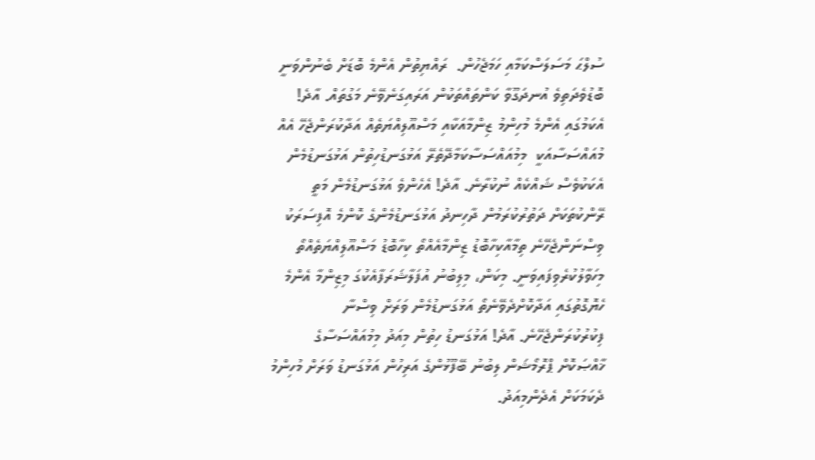ސުލްޙަ މަސަލަސްކަމާއި ހަމަޖެހުން.  ރައްޔިތުން އެންމެ ބޮޑަށް ބެނުންވަނީ ބޮޑުވެދަތިވެ އުނދަގޫވާ ކަންތައްތަކުން އަރައިގަނެވޭނެ މަގުތައް. އާދެ! އެކަމުގައި އެންމެ މުހިންމު ޒިންމާއަކާއި މަސްއޫލިއްޔަތެއް އަދާކުރަންޖެހޭ އެއް މުއައްސަސާއަކީ  މިމުއައްސަސާކަމާދޭތެރޭ އަޅުގަނޑުހިތުން އަޅުގަނޑުމެން އެކަކުވެސް ޝައްކެއް ނުކުރާނެ. އާދެ! އެހެންވެ އަޅުގަނޑުމެން މަތީ ރޭންކުތަކަށް ދަތުރުކުރަމުން ދާހިނދު އަޅުގަނޑުމެންގެ ކޮންމެ އޮފިސަރަކު ވިސްނަންޖެހޭނެ ތިމާއާކިހާބޮޑު ޒިންމާއެއްތޯ ކިހާބޮޑު މަސްއޫލިއްޔަތެއްތޯ މިހަވާލުކުރެވިފައިވަނީ. މިކަން، މިލިބުނު އުފަލާޝަރަފާއެކުގަ މިޒިންމާ އެންމެ ހެޔޮގޮތުގައި އަދާކޮށްދެވޭނެތޯ އަޅުގަނޑުމެން ވަރަށް ވިސްނާ ފިކުރުކުރަންޖެހޭނެ. އާދެ! އަޅުގަނޑު ހިތުން މިއަދު މިމުއައްސަސާގެ ޚާއްޞަކޮށް ޕްރޮމޯޝަން ލިބުނު ބޭފޫޅުންގެ އަރިހުން އަޅުގަނޑު ވަރަށް މުހިންމު ދެކަމަކަށް އެދެންމިއަދު.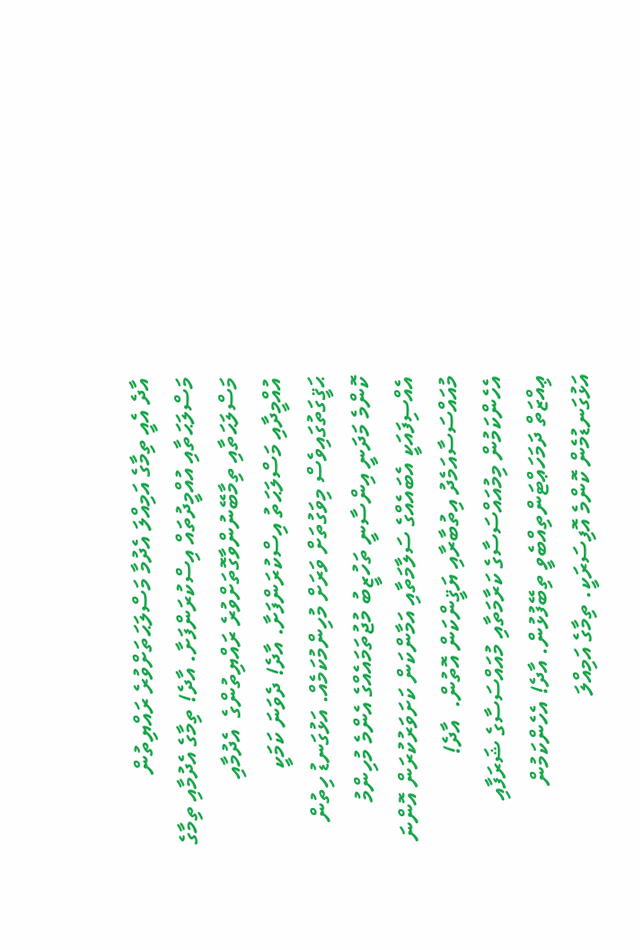އާދެ އެއީ ތިމާގެ އަމިއްލަ އެދުމާ މަސްލަޙަތަށްވުރެ ރައްޔިތުން މަސްލަޙަތާއި އުއްމީދުތައް އިސްކުރަންފަށާ. އާދެ! ތިމާގެ އެދުމާއި ތިމާގެ މަސްލަޙަތާއި ތިމާބޭނުންވާގޮތަށްވުރެ ރައްޔިތުންގެ  އެދުމާއި އުއްމީދާއި މަސްލަޙަތު އިސްކުރަންފަށާ. އާދެ! ދެވަނަ ކަމަކީ ޙަޤީގަތުގައިވެސް މިވަގުތަށް ވަރަށް މުހިންމުކަމެއް. އަޅުގަނޑު ހިތުން ކޮންމެ މަދަނީ އިންސާނީ ތަހުޒީބު މުޖުތަމައެއްގެ އެންމެ މުހިންމު އެއްސިފައަކީ އެބައެއްގެ ސަލާމަތާއި އަމާންކަން ކަށަވަރުކުރަން އޮންނަ މުއައްސަސާއަމެދު އިތުބާރާއި ޔަޤީންކަން އޮތުން.  އާދެ! އެހެންކަމުން މިމުއައްސަސާގެ ކަރާމަތާއި މުއައްސަސާގެ ޝަރަފާއި ޢިއްޒަތް ދަމަހަޢްޓަންތިއްބެވީ ތިބޭފުޅުން. އާދެ! އެހެންކަމުން އަޅުގަނޑުމެން ކޮންމެ އޮފިސަރަކީ. ތިމާގެ އަމިއްލަ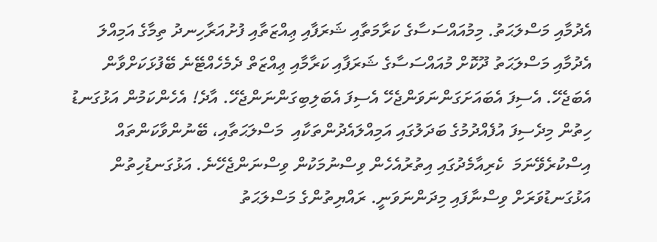އެދުމާއި މަސްލަޙަތު. މިމުއައްސަސާގެ ކަރާމަތާއި ޝަރަފާއި ޢިއްޒަތާއި ފުށުއަރާހިނދު ތިމާގެ އަމިއްލަ އެދުމާއި މަސްލަޙަތު ދޫކޮށް މުއައްސަސާގެ ޝަރަފާއި ކަރާމާއި ޢިއްޒަތް ދެމެހެއްޓޭނެ ބޭފުޅަކަށްވާން އެބަޖެހޭ. އެސިފަ އެބައަށަގަންނަވަންޖެހޭ އެސިފަ އެބަލިބިގަންނަންޖެހޭ. އާދެ! އެހެންކަމުން އަޅުގަނޑު ހިތުން މިދެސިފަ އުފެއްދުމުގެ ބަދަލުގައި އަމިއްލައެދުންތަކާއި  މަސްލަޙަތާއި، ބޭނުންވާކަންތައް އިސްކުރެވޭނަމަ  ކެރިއާމެދުގައި އިތުރުއެހެން ވިސްނުމަކުން ވިސްނަންޖެހޭނެ. އަޅުގަނޑުހިތުން އަޅުގަނޑުވަރަށް ވިސްނާފައި މިދަންނަވަނީ. ރައްޔިތުންގެ މަސްލަޙަތު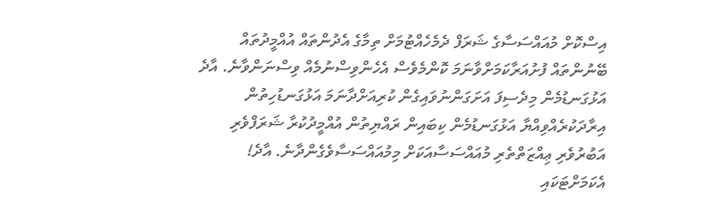އިސްކޮށް މުއައްސަސާގެ ޝަރަފް ދެމެހެއްޓުމަށް ތިމާގެ އެދުންތައް އުއްމީދުތައް ބޭނުންތައް ފުށުއަރާކަމަށްވާނަމަ ކޮންމެވެސް އެހެންވިސްނުމެއް ވިސްނަންވާނެ. އާދެ އަޅުގަނޑުމެން މިދެސިފަ އަށަގަންނުވައިގެން ކުރިއަށްދާނަމަ އަޅުގަނޑުހިތުން އިރާދަކުރެއްވިއްޔާ އަޅުގަނޑުމެން ކިބައިން ރައްޔިތުން އުއްމީދުކުރާ ޝަރަފްވެރި އަބުރުވެރި ޢިއްޒަތްތެރި މުއައްސަސާއަކަށް މިމުއައްސަސާވެގެންދާނެ. އާދެ! އެކަމަށްޓަކައި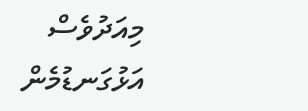މިއަދުވެސް އަޅުގަނޑުމެން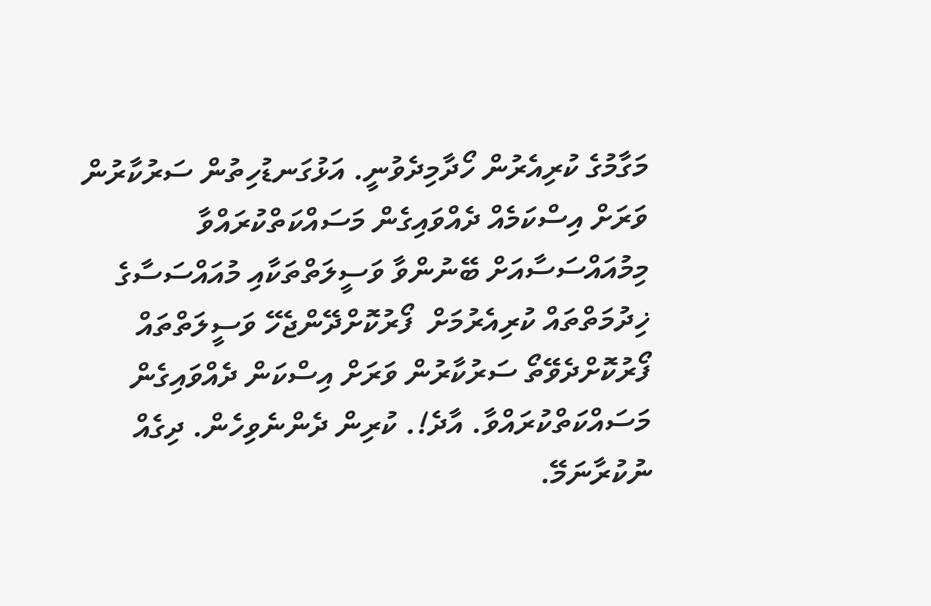މަގާމުގެ ކުރިއެރުން ހޯދާމިދެވުނީ. އަޅުގަނޑުހިތުން ސަރުކާރުން ވަރަށް އިސްކަމެއް ދެއްވައިގެން މަސައްކަތްކުރައްވާ  މިމުއައްސަސާއަށް ބޭނުންވާ ވަސީލަތްތަކާއި މުއައްސަސާގެ ޚިދުމަތްތައް ކުރިއެރުމަށް  ފޯރުކޮށްދޭންޖެހޭ ވަސީލަތްތައް ފޯރުކޮށްދެވޭތޯ ސަރުކާރުން ވަރަށް އިސްކަން ދެއްވައިގެން މަސައްކަތްކުރައްވާ. އާދެ!. ކުރިން ދެންނެވިހެން. ދިގެއް ނުކުރާނަމޭ.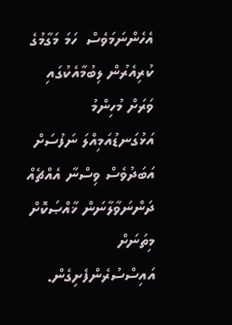އެހެންނަމަވެސް  ހަމަ މަގާމުގެ ކުރިއެރުން ލިބުމާއެކުގައި ވަރަށް މުހިންމު އަޅުގަނޑުއަމިއްލަ ނަފުސަށް އަބަދުވެސް ވިސްނާ އެއްޗެއް ދަންނަވާލާނަން ޚާއްޞަކޮށް މިތަނަށް އައިސްސުރެންފެށިގެން.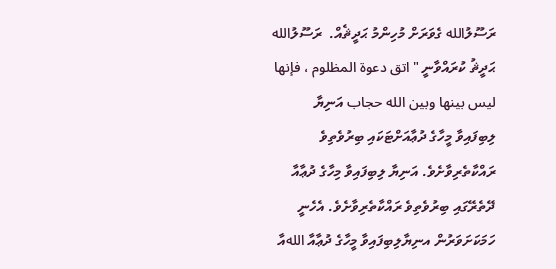ރަސޫލުالله ގެވަރަށް މުހިންމު ޙަދީޘެއް.  ރަސޫލުالله ޙަދީޘު ކުރައްވާނީ "اتق دعوة المظلوم ، فإنها ليس بينها وبين الله حجاب އަނިޔާ ލިބިފައިވާ މީހާގެ ދުޢާއަށްޓަކައި ބިރުވެތިވެ ރައްކާތެރިވާށެވެ. އަނިޔާ ލިބިފައިވާ މިހާގެ ދުޢާއާ ދޭތެރޭގައި ބިރުވެތިވެ ރައްކާތެރިވާށެވެ. އެހެނީ ހަމަކަށަވަރުން އނިޔާލިބިފައިވާ މީހާގެ ދުޢާއާ اللهއާ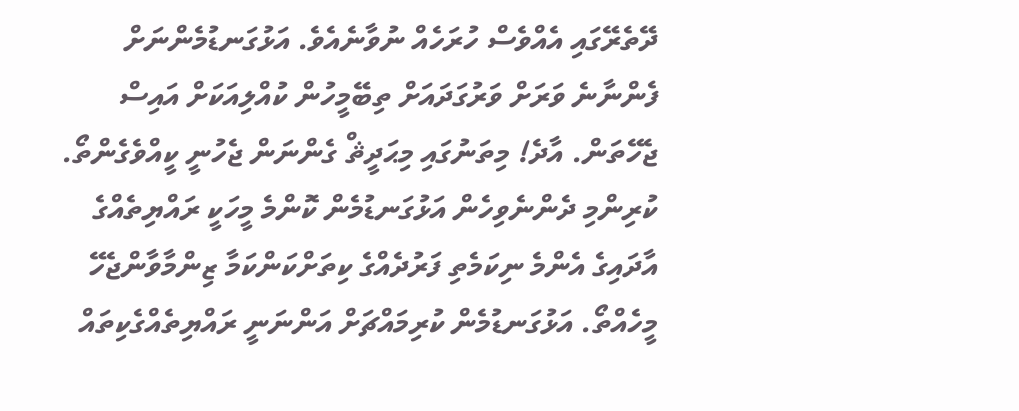ދޭތެރޭގައި އެއްވެސް ހުރަހެއް ނުވާނެއެވެ. އަޅުގަނޑުމެންނަށް ފެންނާނެ ވަރަށް ވަރުގަދައަށް ތިބޭމީހުން ކުއްލިއަކަށް އައިސް ޖެހޭތަން. އާދެ! މިތަނުގައި މިޙަދީޘް ގެންނަން ޖެހުނީ ކީއްވެގެންތޯ. ކުރިންމި ދެންނެވިހެން އަޅުގަނޑުމެން ކޮންމެ މީހަކީ ރައްޔިތެއްގެ އާދައިގެ އެންމެ ނިކަމެތި ފަރުދެއްގެ ކިތަށްކަންކަމާ ޒިންމާވާންޖެހޭ މީހެއްތޯ. އަޅުގަނޑުމެން ކުރިމައްޗަށް އަންނަނީ ރައްޔިތެއްގެކިތައް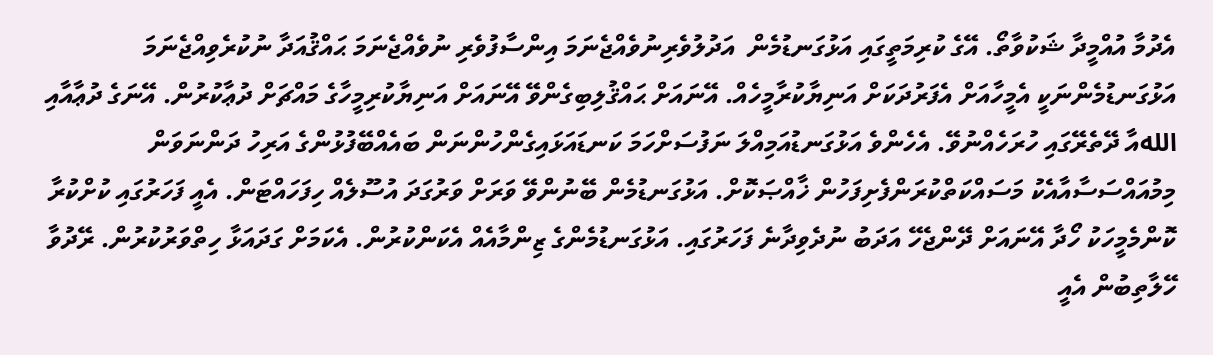އެދުމާ އުއްމީދާ ޝަކުވާތޯ. އޭގެ ކުރިމަތީގައި އަޅުގަނޑުމެން  އަދުލުވެރިނުވެއްޖެނަމަ އިންސާފުވެރި ނުވެއްޖެނަމަ ޙައްޤުއަދާ ނުކުރެވިއްޖެނަމަ އަޅުގަނޑުމެންނަކީ އެމީހާއަށް އެފަރުދަކަށް އަނިޔާކުރާމީހެއް. އޭނައަށް ޙައްޤުލިބިގެންވޭ އޭނައަށް އަނިޔާކުރިމީހާގެ މައްޗަށް ދުޢާކުރުން. އޭނަގެ ދުޢާއާއި اللهއާ ދޭތެރޭގައި ހުރަހެއްނުވޭ. އެހެންވެ އަޅުގަނޑުއަމިއްލަ ނަފުސަށްހަމަ ކަނޑައަޅައިގެންހުންނަން ބައެއްބޭފުޅުންގެ އަރިހު ދަންނަވަން މިމުއައްސަސާއާއެކު މަސައްކަތްކުރަންފެށިފަހުން ޚާއްޞަކޮށް. އަޅުގަނޑުމެން ބޭނުންވޭ ވަރަށް ވަރުގަދަ އުސޫލެއް ހިފަހައްޓަން. އެއީ ފަހަރުގައި ކުށްކުރާ ކޮންމެމީހަކު ހޯދާ އޭނައަށް ދޭންޖެހޭ އަދަބު ނުދެވިދާނެ ފަހަރުގައި. އަޅުގަނޑުމެންގެ ޒިންމާއެއް އެކަންކުރުން. އެކަމަށް ގަދައަޅާ ހިތްވަރުކުރުން. ރޭދުވާ ހޭލާތިބުން އެއީ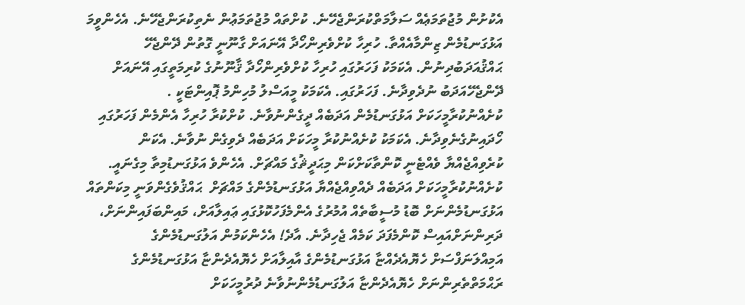އެކުށުން މުޖުތަމަޢެއް ސަލާމަތްކުރަންޖެހޭނެ. ކުށްތައް މުޖުތަމަޢުން ނެތިކުރަންޖެހޭނެ. އެހެންވީމަ އަޅުގަނޑުމެން ޒިންމާއެއްތާ. ހުރިހާ ކުށްވެރިންހޯދާ އޭނައަށް ގާނޫނީ ގޮތުން ދޭންޖެހޭ ޙައްޤުއަދަބުދިނުން. އެކަމަކު ފަހަރުގައި ހުރިހާ ކުށްވެރިންހޯދާ ޤާނޫނުގެ ކުރިމަތީގައި އޭނައަށް ދޭންޖެހޭއަދަބު ނުދެވިދާނެ. ފަހަރުގައި. އެކަމަކު މީއަސްލު މުހިންމު ޕޮއިންޓަކީ . ކުށެއްނުކުރާމީހަކަށް އަޅުގަނޑުމެން އަދަބެއް ދީގެންނުވާނެ. ކުށްކުރާ ހުރިހާ އެންމެން ފަހަރުގައި ހޯދައިނުގެނެވިދާނެ. އެކަމަކު ކުށެއްނުކުރާ މީހަކަށް އަދަބެއް ދެވިގެން ނުވާނެ. އެކަން ކުރެވިއްޖެއްޔާ ވެއްޓެނީ ކޮންތާކަށްކަން މިޙަދީޘުގެ މައްޗަށް. އެހެންވެ އަޅުގަނޑުމިތާ މިގެނައީ. ކުށެއްނުކުރާމީހަކަށް އަދަބެއް ދެއްވިއްޖެއްޔާ އަޅުގަނޑުމެންގެ މައްޗަށް  ޙައްޤުވެގެންވަނީ މިކަންތައް އަޅުގަނޑުމެންނަށް ބޮޑު މުސީބާތެއް އުމުރުގެ އެންމެފަހުކޮޅުގައި ޢައިލާއަށް، މައިންބަފައިންނަށް، ދަރިންނަށްއައިސް ކޮންމެފަދަ ކަމެއް ޖެހިދާނެ. އާދެ! އެހެންކަމުން އަލުގަނޑުމެންގެ އަމިއްލަނަފްސަށް ހެޔޮއެދެއްޏާ އަޅުގަނޑުމެންގެ އާއިލާއަށް ހެޔޮއެދެންޏާ އަޅުގަނޑުމެންގެ ރަޙްމަތްތެރިންނަށް ހެޔޮއެދެންޏާ އަލުގަނޑުމެންނުވާނެ ދުރުމީހަކަށް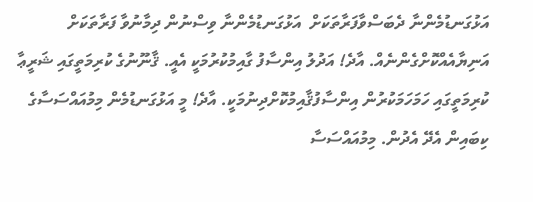އަޅުގަނޑުމެންނާ ދެބަސްވާފަރާތަކަށް  އަޅުގަނޑުމެންނާ ވިސްނުން ދިމާނުވާ ފަރާތަކަށް އަނިޔާއެއްކޮށްގެންނެއް. އާދެ! އަދުލު އިންސާފު ގާއިމުކުރުމަކީ އެއީ. ޤާނޫނުގެ ކުރިމަތީގައި ޝަރީޢާ ކުރިމަތީގައި ހަމަހަމަކުރުން އިންސާފުޤާއިމުކޮށްދިނުމަކީ. އާދެ! މީ އަޅުގަނޑުމެން މިމުއައްސަސާގެ ކިބައިން އެދޭ އެދުން. މިމުއައްސަސާ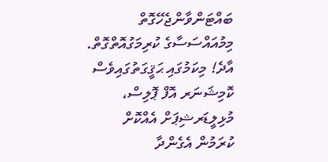ބައްޓަންވާންޖެހޭގޮތް މިމުއައްސަސާގެ ކުރިމަގުއޮތްގޮތް. އާދެ! މިކަމުގައި ޙަޤީގަތުގައިވެސް ކޮމިޝަނަރ އޮފް ޕޮލިސް، މުޅިލީޑަރޝިޕަށް އެއްކޮށް ކުރަމުން އެގެންދާ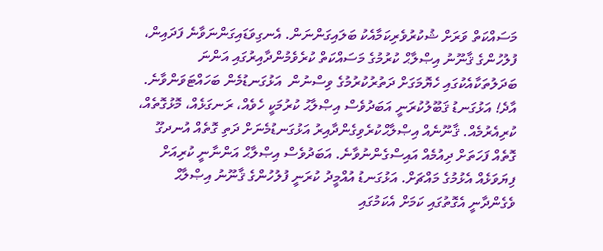މަސައްކަތް ވަރަށް ޝުކުރުވެރިކަމާއެކު ބަލައިގަންނަން. އެނގިވަޑައިގަންނަވާނެ ފަދައިން، ފުލުހުންގެ ޤާނޫނު އިޞްލާޙް ކުރުމުގެ މަސައްކަތް ކުރެވެމުންދާއިރުގައި އަންނަ ބަދަލުތަކާއެކުގައި ހެޔޮމަގަށް ދަތުރުކުރުމުގެ ވިސްނުން  އަޅުގަނޑުމެން ބަހައްޓަވަންވާނެ. އާދެ! އަޅުގަނޑު ޤަބޫލުކުރަނީ އަބަދުވެސް އިޞްލާޙު ކުރުމަކީ ހެވެއް، ރަނގަޅެއް، މޮޅުގޮތެއް، ކުރިއެރުމެއް. ޤާނޫނެއް އިޞްލާޙްކުރެވިގެންދާއިރު އަޅުގަނޑުމެނަށް ދަތި ގޮތެއް އުނދގޫ ގޮތެއް ފަހަތަށް ދިއުމެއް އައިސްގެންނުވާނެ. އަބަދުވެސް އިޞްލާޙް އަންނާނީ ކުރިއަށް ފިޔަވަޅެއް އެޅުމުގެ މައްޗަށް. އަޅުގަނޑު އުއްމީދު ކުރަނީ ފުލުހުންގެ ޤާނޫނު އިޞްލާޙް ވެގެންދާނީ އެގޮތުގައި ކަމަށް އެކަމުގައި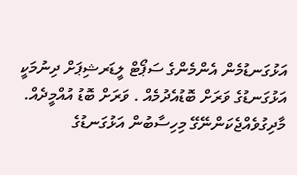އަޅުގަނޑުމެން އެންމެންގެ ސަޕޯޓް ލީޑަރޝިޕަށް ދިނުމަކީ އަޅުގަނޑުގެ ވަރަށް ބޮޑުއެދުމެއް . ވަރަށް ބޮޑު އުއްމީދެއް. މާދިގުވެއްޖެކަންނޭގޭ މިހިސާބުން އަޅުގަނޑުގެ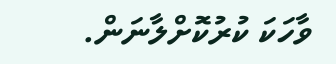ވާހަކަ ކުރުކޮށްލާނަން.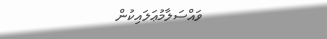ވައްސަލާމުޢަލައިކުން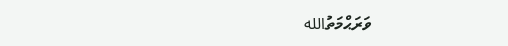ވަރަޙްމަތުالله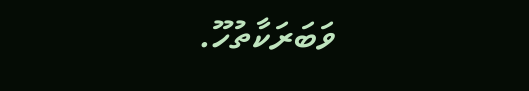ވަބަރަކާތުހޫ.